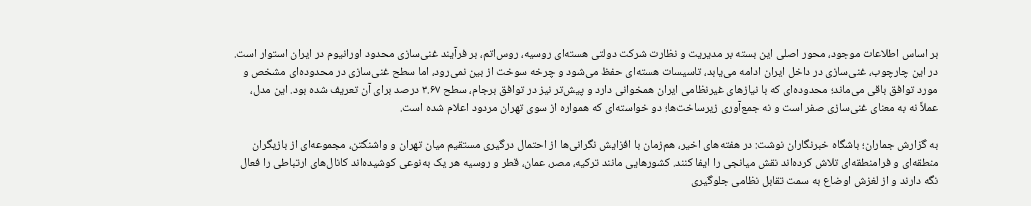بر اساس اطلاعات موجود، محور اصلی این بسته بر مدیریت و نظارت شرکت دولتی هسته‌ای روسیه، روس‌اتم، بر فرآیند غنی‌سازی محدود اورانیوم در ایران استوار است. در این چارچوب، غنی‌سازی در داخل ایران ادامه می‌یابد، تاسیسات هسته‌ای حفظ می‌شود و چرخه سوخت از بین نمی‌رود، اما سطح غنی‌سازی در محدوده‌ای مشخص و مورد توافق باقی می‌ماند؛ محدوده‌ای که با نیاز‌های غیرنظامی ایران همخوانی دارد و پیش‌تر نیز در توافق برجام، سطح ۳.۶۷ درصد برای آن تعریف شده بود. این مدل، عملاً نه به معنای غنی‌سازی صفر است و نه جمع‌آوری زیرساخت‌ها؛ دو خواسته‌ای که همواره از سوی تهران مردود اعلام شده است.

به گزارش جماران؛ باشگاه خبرنگاران نوشت: در هفته‌های اخیر، هم‌زمان با افزایش نگرانی‌ها از احتمال درگیری مستقیم میان تهران و واشنگتن، مجموعه‌ای از بازیگران منطقه‌ای و فرامنطقه‌ای تلاش کرده‌اند نقش میانجی را ایفا کنند. کشور‌هایی مانند ترکیه، مصر، عمان، قطر و روسیه هر یک به‌نوعی کوشیده‌اند کانال‌های ارتباطی را فعال نگه دارند و از لغزش اوضاع به سمت تقابل نظامی جلوگیری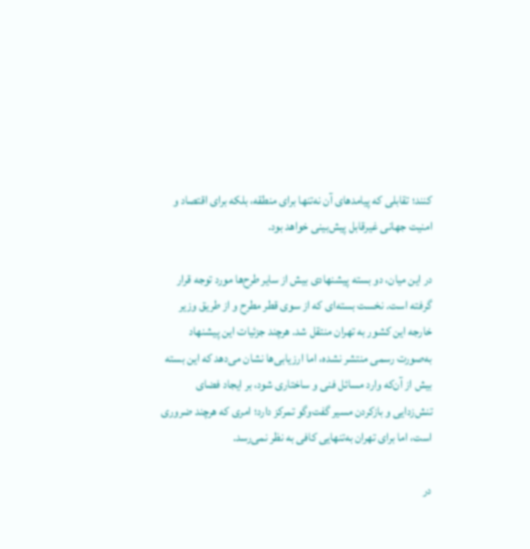کنند؛ تقابلی که پیامد‌های آن نه‌تنها برای منطقه، بلکه برای اقتصاد و امنیت جهانی غیرقابل پیش‌بینی خواهد بود.

در این میان، دو بسته پیشنهادی بیش از سایر طرح‌ها مورد توجه قرار گرفته است. نخست بسته‌ای که از سوی قطر مطرح و از طریق وزیر خارجه این کشور به تهران منتقل شد. هرچند جزئیات این پیشنهاد به‌صورت رسمی منتشر نشده، اما ارزیابی‌ها نشان می‌دهد که این بسته بیش از آن‌که وارد مسائل فنی و ساختاری شود، بر ایجاد فضای تنش‌زدایی و بازکردن مسیر گفت‌و‌گو تمرکز دارد؛ امری که هرچند ضروری است، اما برای تهران به‌تنهایی کافی به نظر نمی‌رسد.

در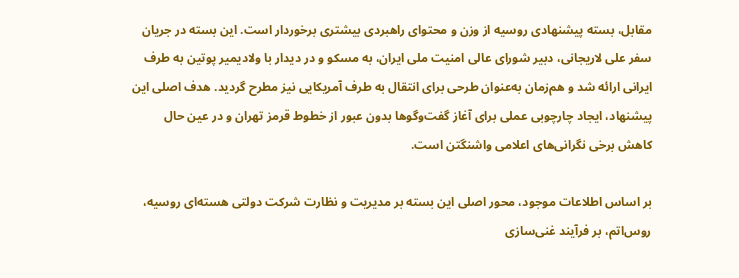مقابل، بسته پیشنهادی روسیه از وزن و محتوای راهبردی بیشتری برخوردار است. این بسته در جریان سفر علی لاریجانی، دبیر شورای عالی امنیت ملی ایران، به مسکو و در دیدار با ولادیمیر پوتین به طرف ایرانی ارائه شد و هم‌زمان به‌عنوان طرحی برای انتقال به طرف آمریکایی نیز مطرح گردید. هدف اصلی این پیشنهاد، ایجاد چارچوبی عملی برای آغاز گفت‌و‌گو‌ها بدون عبور از خطوط قرمز تهران و در عین حال کاهش برخی نگرانی‌های اعلامی واشنگتن است.

بر اساس اطلاعات موجود، محور اصلی این بسته بر مدیریت و نظارت شرکت دولتی هسته‌ای روسیه، روس‌اتم، بر فرآیند غنی‌سازی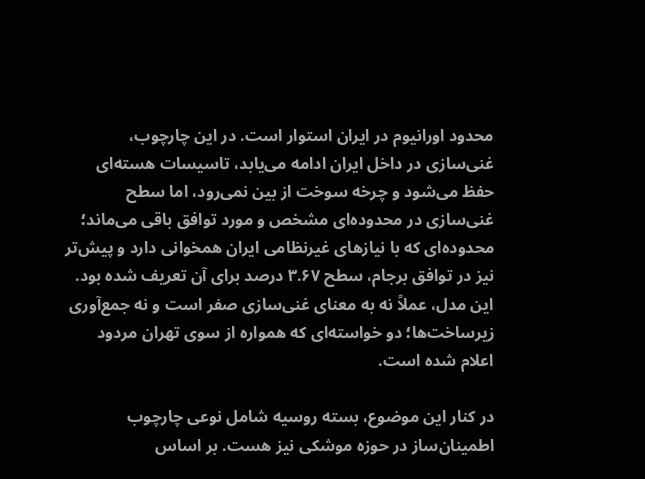محدود اورانیوم در ایران استوار است. در این چارچوب، غنی‌سازی در داخل ایران ادامه می‌یابد، تاسیسات هسته‌ای حفظ می‌شود و چرخه سوخت از بین نمی‌رود، اما سطح غنی‌سازی در محدوده‌ای مشخص و مورد توافق باقی می‌ماند؛ محدوده‌ای که با نیاز‌های غیرنظامی ایران همخوانی دارد و پیش‌تر نیز در توافق برجام، سطح ۳.۶۷ درصد برای آن تعریف شده بود. این مدل، عملاً نه به معنای غنی‌سازی صفر است و نه جمع‌آوری زیرساخت‌ها؛ دو خواسته‌ای که همواره از سوی تهران مردود اعلام شده است.

در کنار این موضوع، بسته روسیه شامل نوعی چارچوب اطمینان‌ساز در حوزه موشکی نیز هست. بر اساس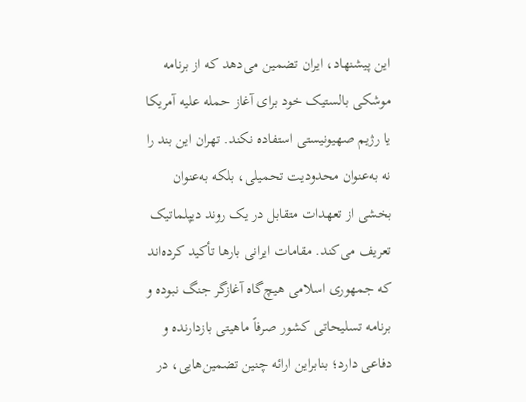این پیشنهاد، ایران تضمین می‌دهد که از برنامه موشکی بالستیک خود برای آغاز حمله علیه آمریکا یا رژیم صهیونیستی استفاده نکند. تهران این بند را نه به‌عنوان محدودیت تحمیلی، بلکه به‌عنوان بخشی از تعهدات متقابل در یک روند دیپلماتیک تعریف می‌کند. مقامات ایرانی بار‌ها تأکید کرده‌اند که جمهوری اسلامی هیچ‌گاه آغازگر جنگ نبوده و برنامه تسلیحاتی کشور صرفاً ماهیتی بازدارنده و دفاعی دارد؛ بنابراین ارائه چنین تضمین‌هایی، در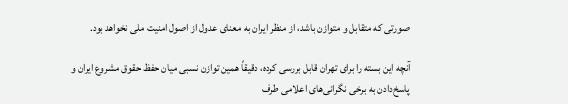صورتی که متقابل و متوازن باشد، از منظر ایران به معنای عدول از اصول امنیت ملی نخواهد بود.

آنچه این بسته را برای تهران قابل بررسی کرده، دقیقاً همین توازن نسبی میان حفظ حقوق مشروع ایران و پاسخ‌دادن به برخی نگرانی‌های اعلامی طرف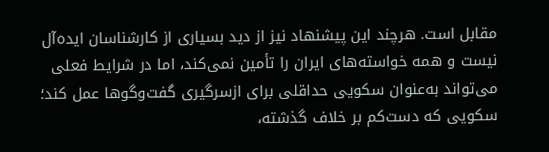مقابل است. هرچند این پیشنهاد نیز از دید بسیاری از کارشناسان ایده‌آل نیست و همه خواسته‌های ایران را تأمین نمی‌کند، اما در شرایط فعلی می‌تواند به‌عنوان سکویی حداقلی برای ازسرگیری گفت‌و‌گو‌ها عمل کند؛ سکویی که دست‌کم بر خلاف گذشته،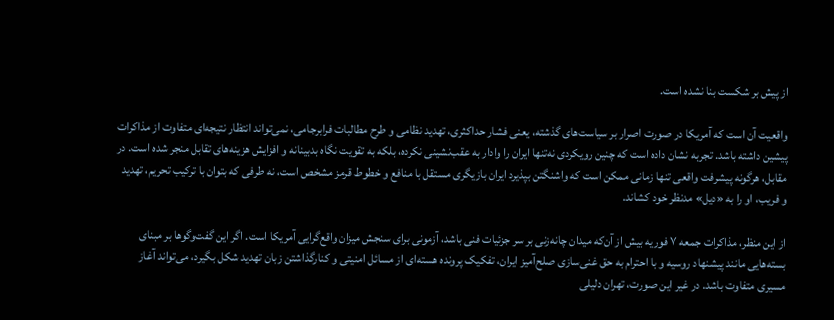از پیش بر شکست بنا نشده است.

واقعیت آن است که آمریکا در صورت اصرار بر سیاست‌های گذشته، یعنی فشار حداکثری، تهدید نظامی و طرح مطالبات فرابرجامی، نمی‌تواند انتظار نتیجه‌ای متفاوت از مذاکرات پیشین داشته باشد. تجربه نشان داده است که چنین رویکردی نه‌تنها ایران را وادار به عقب‌نشینی نکرده، بلکه به تقویت نگاه بدبینانه و افزایش هزینه‌های تقابل منجر شده است. در مقابل، هرگونه پیشرفت واقعی تنها زمانی ممکن است که واشنگتن بپذیرد ایران بازیگری مستقل با منافع و خطوط قرمز مشخص است، نه طرفی که بتوان با ترکیب تحریم، تهدید و فریب، او را به «دیل» مدنظر خود کشاند.

از این منظر، مذاکرات جمعه ۷ فوریه بیش از آن‌که میدان چانه‌زنی بر سر جزئیات فنی باشد، آزمونی برای سنجش میزان واقع‌گرایی آمریکا است. اگر این گفت‌و‌گو‌ها بر مبنای بسته‌هایی مانند پیشنهاد روسیه و با احترام به حق غنی‌سازی صلح‌آمیز ایران، تفکیک پرونده هسته‌ای از مسائل امنیتی و کنارگذاشتن زبان تهدید شکل بگیرد، می‌تواند آغاز مسیری متفاوت باشد. در غیر این صورت، تهران دلیلی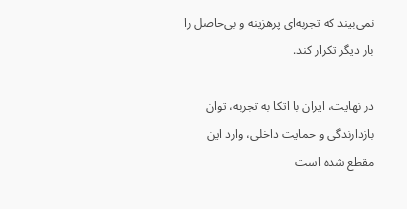نمی‌بیند که تجربه‌ای پرهزینه و بی‌حاصل را بار دیگر تکرار کند.

در نهایت، ایران با اتکا به تجربه، توان بازدارندگی و حمایت داخلی، وارد این مقطع شده است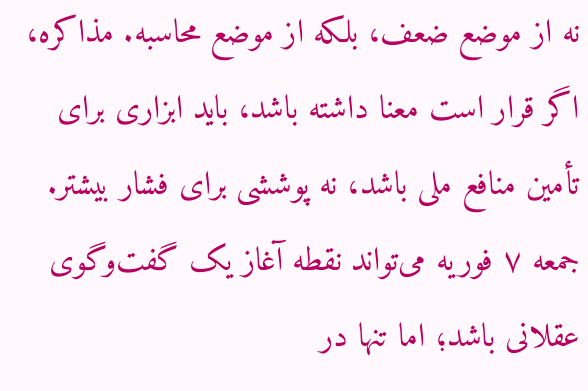نه از موضع ضعف، بلکه از موضع محاسبه. مذاکره، اگر قرار است معنا داشته باشد، باید ابزاری برای تأمین منافع ملی باشد، نه پوششی برای فشار بیشتر. جمعه ۷ فوریه می‌تواند نقطه آغاز یک گفت‌وگوی عقلانی باشد؛ اما تنها در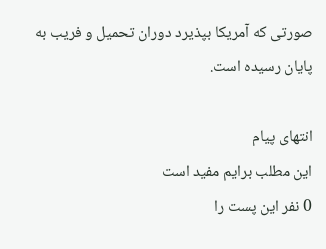صورتی که آمریکا بپذیرد دوران تحمیل و فریب به پایان رسیده است.

انتهای پیام
این مطلب برایم مفید است
0 نفر این پست را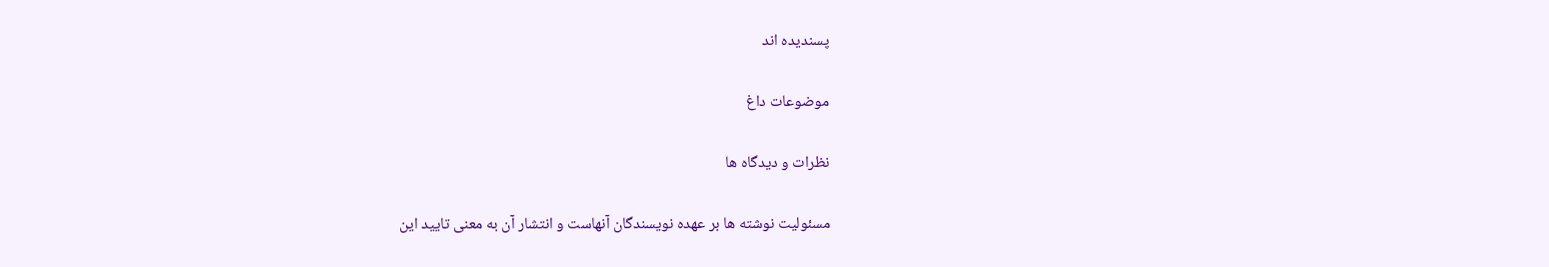پسندیده اند

موضوعات داغ

نظرات و دیدگاه ها

مسئولیت نوشته ها بر عهده نویسندگان آنهاست و انتشار آن به معنی تایید این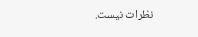نظرات نیست.